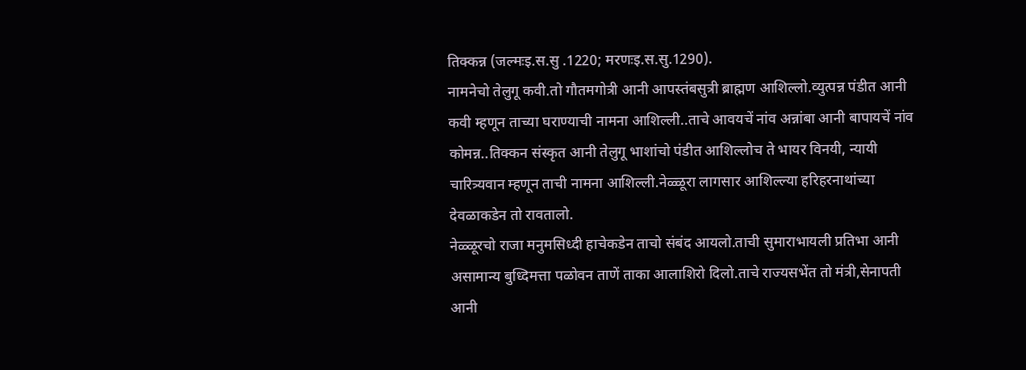तिक्कन्न (जल्मःइ.स.सु .1220; मरणःइ.स.सु.1290).
नामनेचो तेलुगू कवी.तो गौतमगोत्री आनी आपस्तंबसुत्री ब्राह्मण आशिल्लो.व्युत्पन्न पंडीत आनी कवी म्हणून ताच्या घराण्याची नामना आशिल्ली..ताचे आवयचें नांव अन्नांबा आनी बापायचें नांव कोमन्न..तिक्कन संस्कृत आनी तेलुगू भाशांचो पंडीत आशिल्लोच ते भायर विनयी, न्यायी चारित्र्यवान म्हणून ताची नामना आशिल्ली.नेळ्ळूरा लागसार आशिल्ल्या हरिहरनाथांच्या देवळाकडेन तो रावतालो.
नेळ्ळूरचो राजा मनुमसिध्दी हाचेकडेन ताचो संबंद आयलो.ताची सुमाराभायली प्रतिभा आनी असामान्य बुध्दिमत्ता पळोवन ताणें ताका आलाशिरो दिलो.ताचे राज्यसभेंत तो मंत्री,सेनापती आनी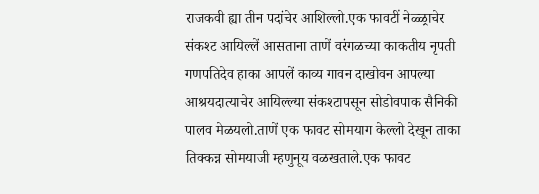राजकवी ह्या तीन पदांचेर आशिल्लो.एक फावटीं नेळ्ळ्राचेर संकश्ट आयिल्लें आसताना ताणें वरंगळच्या काकतीय नृपती गणपतिदेव हाका आपलें काव्य गावन दाखोवन आपल्या आश्रयदात्याचेर आयिल्ल्या संकश्टापसून सोडोवपाक सैनिकी पालव मेळयलो.ताणें एक फावट सोमयाग केल्लो देखून ताका तिक्कन्न सोमयाजी म्हणुनूय वळखताले.एक फावट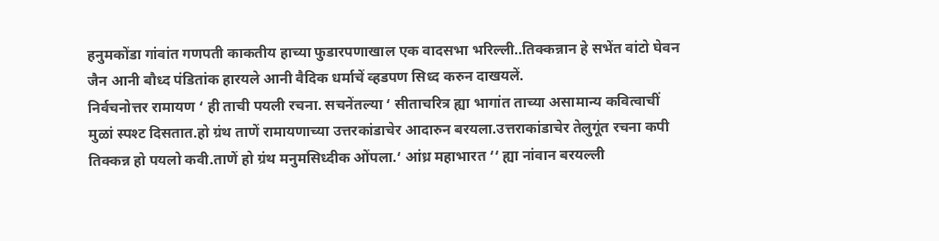हनुमकोंडा गांवांत गणपती काकतीय हाच्या फुडारपणाखाल एक वादसभा भरिल्ली..तिक्कन्नान हे सभेंत वांटो घेवन जैन आनी बौध्द पंडितांक हारयले आनी वैदिक धर्माचें व्हडपण सिध्द करुन दाखयलें.
निर्वचनोत्तर रामायण ‘ ही ताची पयली रचना. सचनेंतल्या ‘ सीताचरित्र ह्या भागांत ताच्या असामान्य कवित्वाचीं मुळां स्पश्ट दिसतात.हो ग्रंथ ताणें रामायणाच्या उत्तरकांडाचेर आदारुन बरयला.उत्तराकांडाचेर तेलुगूंत रचना कपी तिक्कन्न हो पयलो कवी.ताणें हो ग्रंथ मनुमसिध्दीक ओंपला.‘ आंध्र महाभारत ‘‘ ह्या नांवान बरयल्ली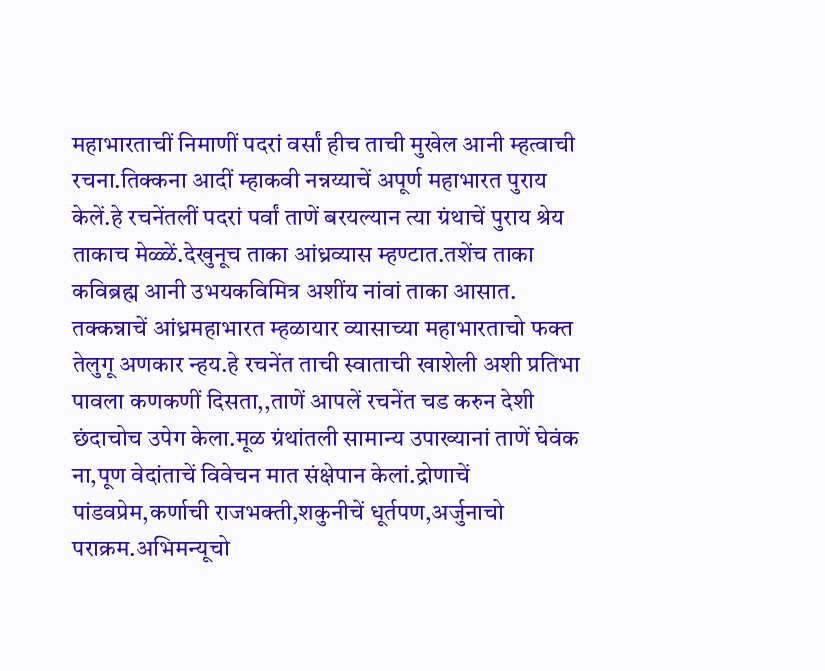महाभारताचीं निमाणीं पदरां वर्सां हीच ताची मुखेल आनी म्हत्वाची रचना.तिक्कना आदीं म्हाकवी नन्नय्याचें अपूर्ण महाभारत पुराय केलें.हे रचनेंतलीं पदरां पर्वां ताणें बरयल्यान त्या ग्रंथाचें पुराय श्रेय ताकाच मेळ्ळें.देखुनूच ताका आंध्रव्यास म्हण्टात.तशेंच ताका कविब्रह्म आनी उभयकविमित्र अशींय नांवां ताका आसात.
तक्कन्नाचें आंध्रमहाभारत म्हळायार व्यासाच्या महाभारताचो फक्त तेलुगू अणकार न्हय.हे रचनेंत ताची स्वाताची खाशेली अशी प्रतिभा पावला कणकणीं दिसता,,ताणें आपलें रचनेंत चड करुन देशी छंदाचोच उपेग केला.मूळ ग्रंथांतली सामान्य उपाख्यानां ताणें घेवंक ना,पूण वेदांताचें विवेचन मात संक्षेपान केलां.द्रोणाचें पांडवप्रेम,कर्णाची राजभक्ती,शकुनीचें धूर्तपण,अर्जुनाचो पराक्रम.अभिमन्यूचो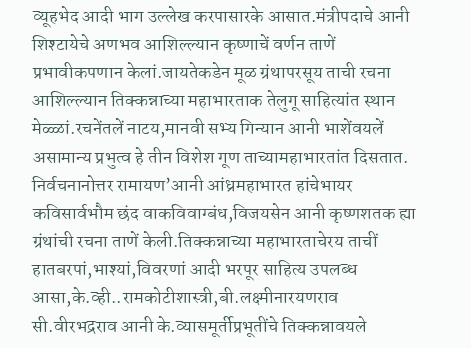व्यूहभेद आदी भाग उल्लेख करपासारके आसात.मंत्रीपदाचे आनी शिश्टायेचे अणभव आशिल्ल्यान कृष्णाचें वर्णन ताणें प्रभावीकपणान केलां.जायतेकडेन मूळ ग्रंथापरसूय ताची रचना आशिल्ल्यान तिक्कन्नाच्या महाभारताक तेलुगू साहित्यांत स्थान मेळ्ळां.रचनेंतलें नाटय,मानवी सभ्य गिन्यान आनी भाशेंवयलें असामान्य प्रभुत्व हे तीन विशेश गूण ताच्यामहाभारतांत दिसतात.
निर्वचनानोत्तर रामायण’आनी आंध्रमहाभारत हांचेभायर कविसार्वभौम छंद वाकविवाग्बंध,विजयसेन आनी कृष्णशतक ह्या ग्रंथांची रचना ताणें केली.तिक्कन्नाच्या महाभारताचेरय ताचीं हातबरपां,भाश्यां,विवरणां आदी भरपूर साहित्य उपलब्ध आसा,के.व्ही..रामकोटीशास्त्री,बी.लक्ष्मीनारयणराव सी.वीरभद्रराव आनी के.व्यासमूर्तीप्रभूतींचे तिक्कन्नावयले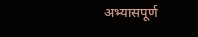अभ्यासपूर्ण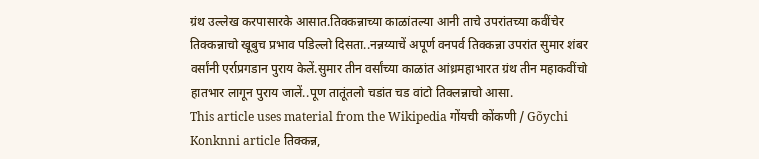ग्रंथ उल्लेख करपासारके आसात.तिक्कन्नाच्या काळांतल्या आनी ताचे उपरांतच्या कवींचेर तिक्कन्नाचो खूबुच प्रभाव पडिल्लो दिसता..नन्नय्याचें अपूर्ण वनपर्व तिक्कन्ना उपरांत सुमार शंबर वर्सांनी एर्राप्रगडान पुराय केलें.सुमार तीन वर्सांच्या काळांत आंध्रमहाभारत ग्रंथ तीन महाकवींचो हातभार लागून पुराय जालें..पूण तातूंतलो चडांत चड वांटो तिक्लन्नाचो आसा.
This article uses material from the Wikipedia गोंयची कोंकणी / Gõychi Konknni article तिक्कन्न,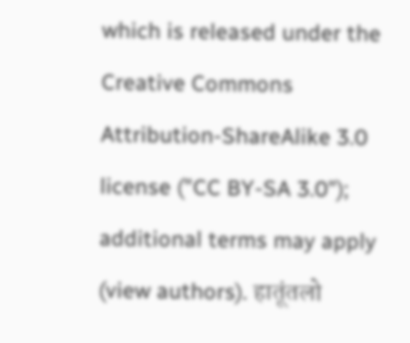which is released under the Creative Commons Attribution-ShareAlike 3.0 license ("CC BY-SA 3.0"); additional terms may apply (view authors). हातूंतलो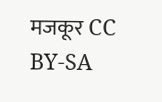मजकूर CC BY-SA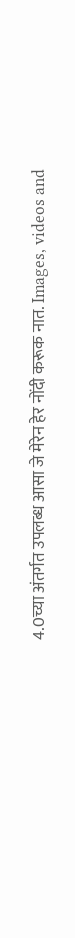4.0च्या अंतर्गत उपलब्ध आसा जे मेरेन हेर नोंदी करूक नात. Images, videos and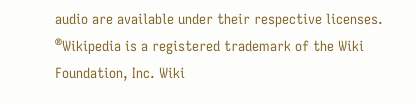audio are available under their respective licenses.
®Wikipedia is a registered trademark of the Wiki Foundation, Inc. Wiki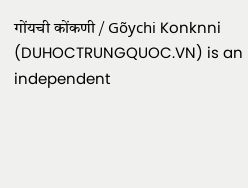गोंयची कोंकणी / Gõychi Konknni (DUHOCTRUNGQUOC.VN) is an independent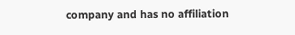company and has no affiliation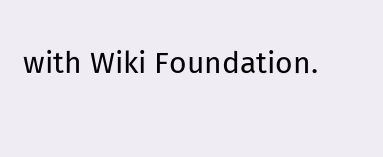with Wiki Foundation.